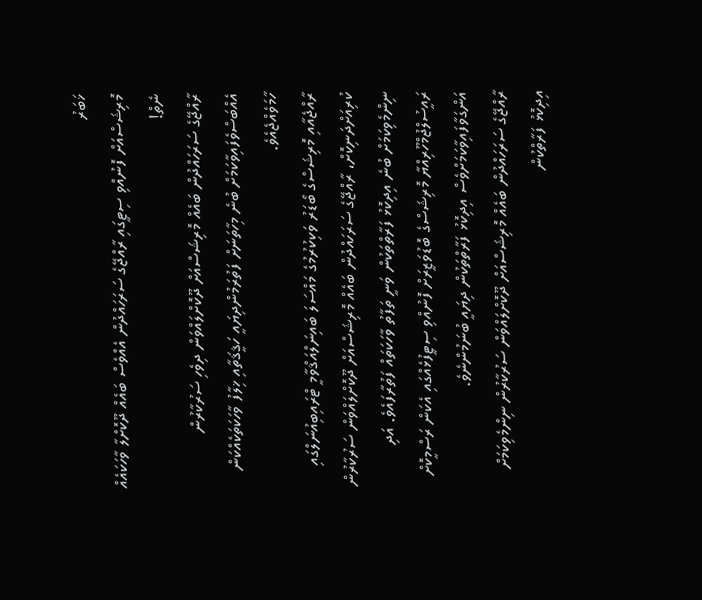ޚަބަރު
މޮރިޝަސްއަށް ފޮނުއްވި ސިޓީގައި ރާއްޖޭގެ ސަރަހައްދުން އެއްވެސް ބައެއް ދޫކޮށްލާ ވާހަކައެއް ނެތް!
ރާއްޖޭގެ ސަރަހައްދުން ބައެއް މޮރިޝަސްއަށް ދޫކޮށްލައްވަން ދިވެހި ސަރުކާރުން އެއްބަސްވެފައިވާކަމަށް ބުނެ މިހާތަނަށް ފަތުރަމުންދިޔައީ ހަޤީޤަތާއި ޚިލާފު ވާހަކަތަކެއްކަން ހާމަވެއްޖެއެވެ.
ރާއްޖެއާއި މޮރިޝަސްގެ ބޯޑަރު ވަކިކުރުމުގެ މައްސަލަ ބައިނަލްއަޤްވާމީ ޓްރައިބިއުނަލްގައި ކުރިއަށްދަނިކޮށް، ރާއްޖޭގެ ސަރަހައްދުން ބައެއް މޮރިޝަސްއަށް ދޫކޮށްލައްވަން ސަރުކާރުން ނިންމެވިކަމަށް ބުނެ އިދިކޮޅު ފަރާތްތަކުން ވަނީ ތަފާތު ވާހަކަތައް ފަތުރާފައެވެ. އަދި ރައީސުލްޖުމްހޫރިއްޔާ މޮރިޝަސްގެ ބޮޑުވަޒީރަށް ފޮނުއްވި ސިޓީފުޅެއްގައި އެކަން ރަސްމީކޮށް އަންގަވާފައިވާކަމަށްވެސް އިދިކޮޅު ފަރާތްތަކުން ދިޔައީ ބުނަމުންނެވެ.
ރާއްޖޭގެ ސަރަހައްދުން ބައެއް މޮރިޝަސްއަށް ދޫކޮށްލައްވަން ސަރުކާރުން ނިންމެވިކަމަށް އިދިކޮޅު ފަރާތްކުން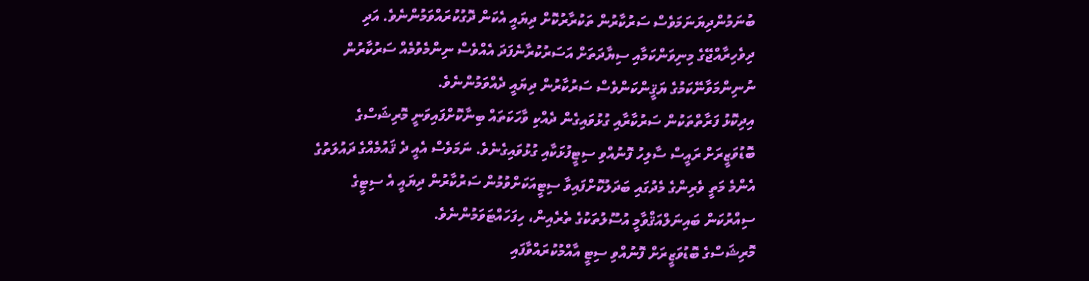ބުނަމުންދިޔަނަމަވެސް ސަރުކާރުން ތަކުރާރުކޮށް ދިޔައީ އެކަން ދޮގުކުރައްވަމުންނެވެ. އަދި ދިވެހިރާއްޖޭގެ މިނިވަންކަމާއި ސިޔާދަތަށް އަސަރުކުރާނެފަދަ އެއްވެސް ނިންމެވުމެއް ސަރުކާރުން ނުނިންމަވާނޭކަމުގެ ޔަޤީންކަންވެސް ސަރުކާރުން ދިޔައީ ދެއްވަމުންނެވެ.
އިދިކޮޅު ފަރާތްތަކުން ސަރުކާރާއި ގުޅުވައިގެން ދެއްކި ވާހަކަތައް ބިނާކޮށްފައިވަނީ މޮރިޝަސްގެ ބޮޑުވަޒީރަށް ރައީސް ސާލިހު ފޮނުއްވި ސިޓީފުޅަކާއި ގުޅުވައިގެނެވެ. ނަމަވެސް އެއީ ދެ ޤައުމެއްގެ ދައުލަތުގެ އެންމެ މަތީ ވެރިންގެ މެދުގައި ބަދަލުކޮށްފައިވާ ސިޓީއަކަށްވުމުން ސަރުކާރުން ދިޔައީ އެ ސިޓީގެ ސިއްރުކަން ބައިނަލްއަޤްވާމީ އުސޫލުތަކުގެ ތެރެއިން، ހިފަހައްޓަވަމުންނެވެ.
މޮރިޝަސްގެ ބޮޑުވަޒީރަށް ފޮނުއްވި ސިޓީ އާއްމުކުރައްވާފައި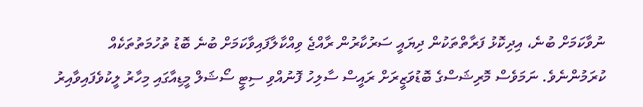ނުވާކަމަށް ބުނެ، އިދިކޮޅު ފަރާތްތަކުން ދިޔައީ ސަރުކާރުން ރާއްޖެ ވިއްކާލާފައިވާކަމަށް ބުނެ ބޮޑު ތުހުމަތުތަކެއް ކުރަމުންނެވެ. ނަމަވެސް މޮރިޝަސްގެ ބޮޑުވަޒީރަށް ރައީސް ސާލިހު ފޮނުއްވި ސިޓީ ސޯޝަލް މީޑިއާގައި މިހާރު ލީކުވެފައިވާއިރު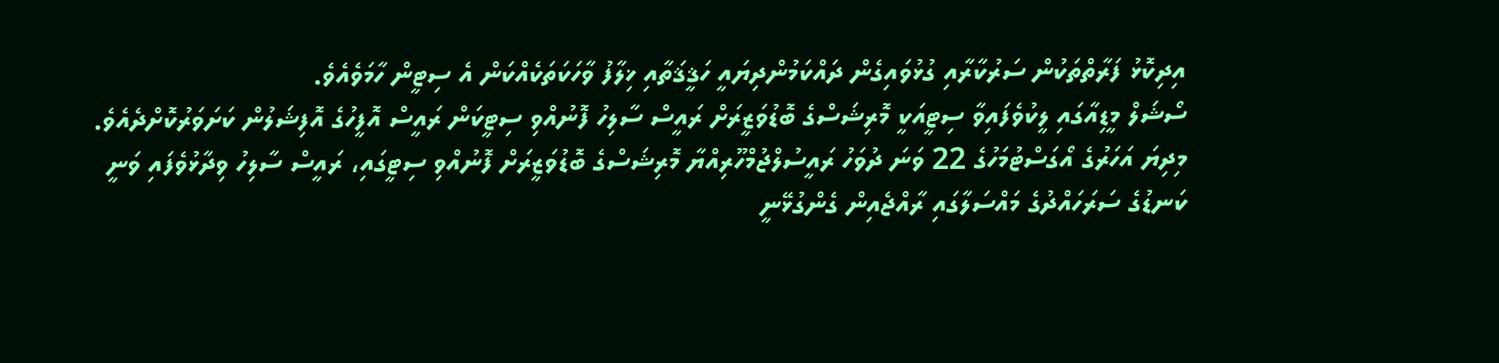އިދިކޮޅު ފަރާތްތަކުން ސަރުކާރާއި ގުޅުވައިގެން ދައްކަމުންދިޔައީ ހަޤީޤަތާއި ޚިލާފު ވާހަކަތަކެއްކަން އެ ސިޓީން ހާމަވެއެވެ.
ސޯޝަލް މީޑިއާގައި ލީކުވެފައިވާ ސިޓީއަކީ މޮރިޝަސްގެ ބޮޑުވަޒީރަށް ރައީސް ސާލިހު ފޮނުއްވި ސިޓީކަން ރައީސް އޮފީހުގެ އޮފިޝަލުން ކަށަވަރުކޮށްދެއެވެ.
މިދިޔަ އަހަރުގެ އޯގަސްޓުމަހުގެ 22 ވަނަ ދުވަހު ރައީސުލްޖުމްހޫރިއްޔާ މޮރިޝަސްގެ ބޮޑުވަޒީރަށް ފޮނުއްވި ސިޓީގައި، ރައީސް ސާލިހު ވިދާޅުވެފައި ވަނީ ކަނޑުގެ ސަރަހައްދުގެ މައްސަލާގައި ރާއްޖެއިން ގެންގުޅޭނީ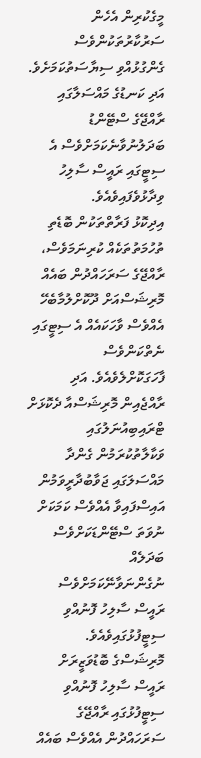މީގެކުރިން އެހެން ސަރުކާރުތަކުންވެސް ގެންގުޅުއްވި ސިޔާސަތުކަމަށެވެ. އަދި ކަނޑުގެ މައްސަލާގައި ރާއްޖޭގެ ސްޓޭންޑު ބަދަލުނުވާނެކަމަށްވެސް އެ ސިޓީގައި ރައީސް ސާލިހު ވިދާޅުވެފައިވެއެވެ.
އިދިކޮޅު ފަރާތްތަކުން ބޮޑެތި ތުހުމަތުތަކެއް ކުރިނަމަވެސް، ރާއްޖޭގެ ސަރަހައްދުން ބައެއް މޮރިޝަސްއަށް ދޫކޮށްލުމާބެހޭ އެއްވެސް ވާހަކައެއް އެ ސިޓީގައި ނެތްކަންވެސް ފާހަގަކޮށްލެވެއެވެ. އަދި ރާއްޖެއިން މޮރިޝަސްއާ ދެކޮޅަށް ޓްރައިބިއުނަލުގައި ވަކާލާތުކުރަމުން ގެންދާ މައްސަލަގައި ޖަވާބުދާރީވަމުން އައިސްފައިވާ އެއްވެސް ކަމަކަށް ނުވަތަ ސްޓޭންޑަކަށްވެސް ބަދަލެއް ނުގެންނަވާނޭކަމަށްވެސް ރައީސް ސާލިހު ފޮނުއްވި ސިޓީފުޅުގައިވެއެވެ.
މޮރިޝަސްގެ ބޮޑުވަޒީރަށް ރައީސް ސާލިހު ފޮނުއްވި ސިޓީފުޅުގައި ރާއްޖޭގެ ސަރަހައްދުން އެއްވެސް ބައެއް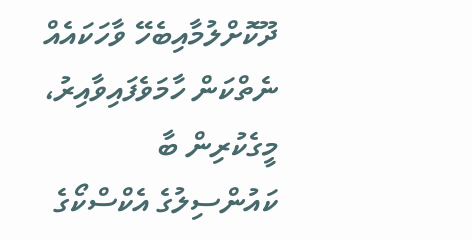ދޫކޮށްލުމާއިބެހޭ ވާހަކައެއް ނެތްކަން ހާމަވެފައިވާއިރު، މީގެކުރިން ބާ ކައުންސިލުގެ އެކްސްކޯގެ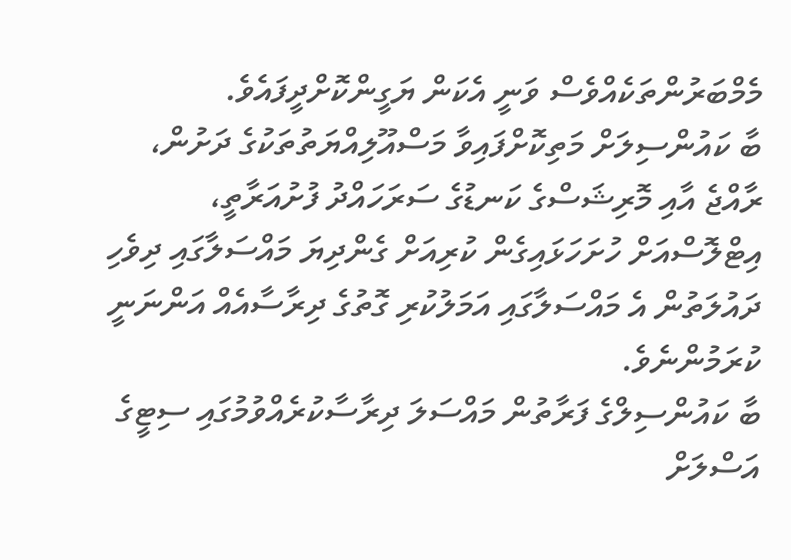މެމްބަރުންތަކެއްވެސް ވަނީ އެކަން ޔަގީންކޮށްދީފައެވެ.
ބާ ކައުންސިލަށް މަތިކޮށްފައިވާ މަސްއޫލިއްޔަތުތަކުގެ ދަށުން، ރާއްޖެ އާއި މޮރިޝަސްގެ ކަނޑުގެ ސަރަހައްދު ފުށުއަރާތީ، އިޓްލޮސްއަށް ހުށަހަޅައިގެން ކުރިއަށް ގެންދިޔަ މައްސަލާގައި ދިވެހި ދައުލަތުން އެ މައްސަލާގައި އަމަލުކުރި ގޮތުގެ ދިރާސާއެއް އަންނަނީ ކުރަމުންނެވެ.
ބާ ކައުންސިލްގެ ފަރާތުން މައްސަލަ ދިރާސާކުރެއްވުމުގައި ސިޓީގެ އަސްލަށް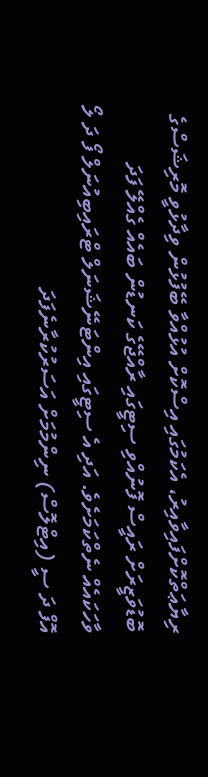ރިޔާޢަތްކޮށްފައިވާއިރު، އެކަމުގައި އިސްކޮށް އުޅުއްވާ ބޭފުޅުން ވިދާޅުވީ މޮރިޝަސްގެ ބޮޑުވަޒީރަށް ރައީސް ފޮނުއްވި ސިޓީގައި ރާއްޖޭގެ ކަނޑުން ބައެއް ގެއްލޭ ފަދަ ވާހަކައެއް ނެތްކަމަށެވެ. އަދި އެ ސިޓީގައި އިންޓަނޭޝަނަލް ޓްރައިބިއުނަލް ފޯ ދަ ލޯ އޮފް ދަ ސީ (އިޓްލޮސް) ނިންމުމަށް އަސަރުކުރާނެފަދަ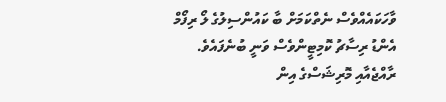ވާހަކައެއްވެސް ނެތްކަމަށް ބާ ކައުންސިލުގެ ލޯ ރިފޯމް އެންޑު ރިސާޗު ކޮމިޓީންވެސް ވަނީ ބުނެފައެވެ.
ރާއްޖެއާއި މޮރިޝަސްގެ އިން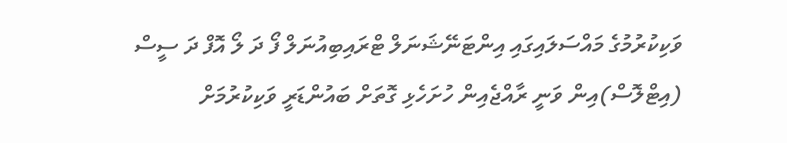ވަކިކުރުމުގެ މައްސަލައިގައި އިންޓަނޭޝަނަލް ޓްރައިބިއުނަލް ފޯ ދަ ލޯ އޮފް ދަ ސީސް (އިޓްލޮސް)އިން ވަނީ ރާއްޖެއިން ހުށަހެޅި ގޮތަށް ބައުންޑަރީ ވަކިކުރުމަށް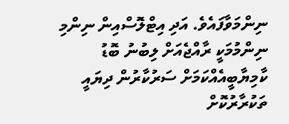ނިންމަވާފައެވެ. އަދި އިޓްލޮސްއިން ނިންމި ނިންމުމަކީ ރާއްޖެއަށް ލިބުނު ބޮޑު ކާމިޔާބީއެއްކަމަށް ސަރުކާރުން ދިޔައީ ތަކުރާރުކޮށް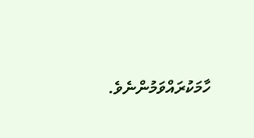ހާމަކުރައްވަމުންނެވެ.